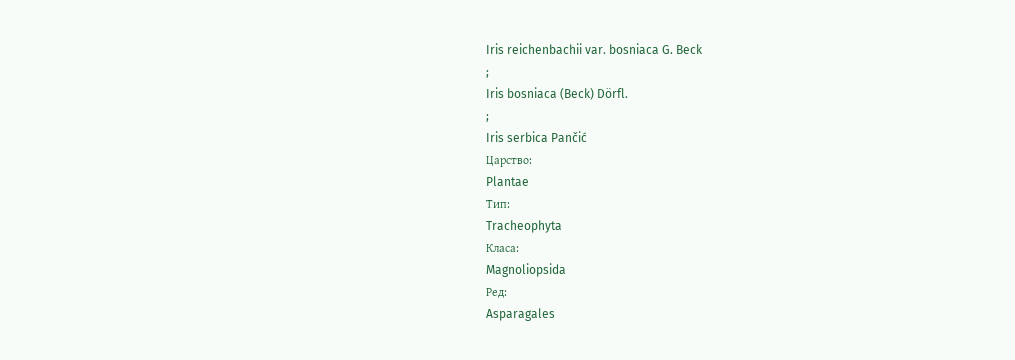Iris reichenbachii var. bosniaca G. Beck
;
Iris bosniaca (Beck) Dörfl.
;
Iris serbica Pančić
Царство:
Plantae
Тип:
Tracheophyta
Класа:
Magnoliopsida
Ред:
Asparagales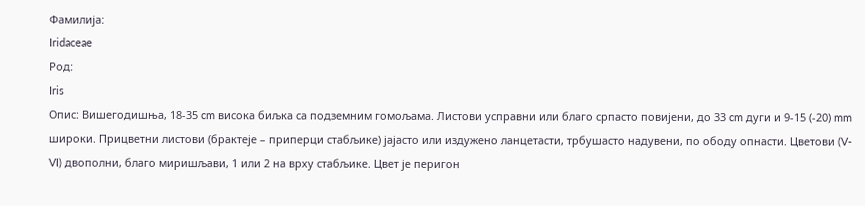Фамилија:
Iridaceae
Род:
Iris
Опис: Вишегодишња, 18-35 cm висока биљка са подземним гомољама. Листови усправни или благо српасто повијени, до 33 cm дуги и 9-15 (-20) mm широки. Прицветни листови (брактеје – приперци стабљике) јајасто или издужено ланцетасти, трбушасто надувени, по ободу опнасти. Цветови (V-VI) двополни, благо миришљави, 1 или 2 на врху стабљике. Цвет је перигон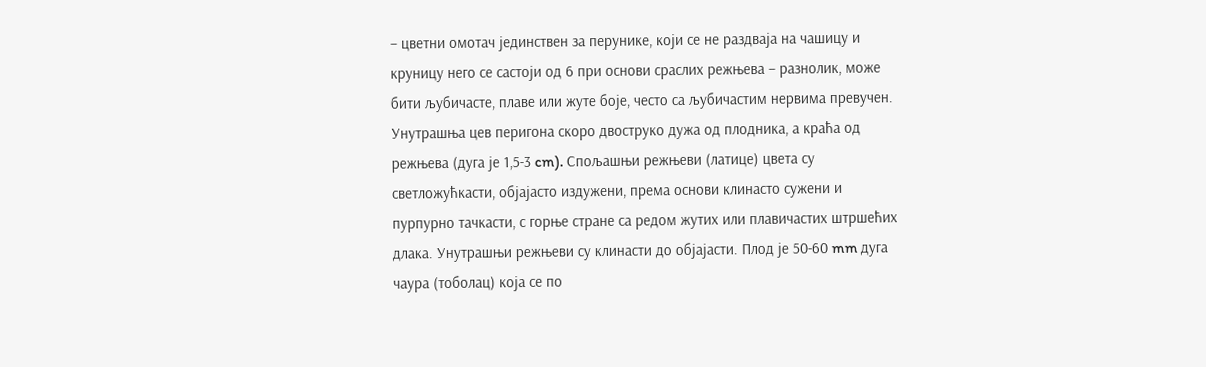– цветни омотач јединствен за перунике, који се не раздваја на чашицу и круницу него се састоји од 6 при основи сраслих режњева – разнолик, може бити љубичасте, плаве или жуте боје, често са љубичастим нервима превучен. Унутрашња цев перигона скоро двоструко дужа од плодника, а краћа од режњева (дуга је 1,5-3 cm). Спољашњи режњеви (латице) цвета су светложућкасти, објајасто издужени, према основи клинасто сужени и пурпурно тачкасти, с горње стране са редом жутих или плавичастих штршећих длака. Унутрашњи режњеви су клинасти до објајасти. Плод је 50-60 mm дуга чаура (тоболац) која се по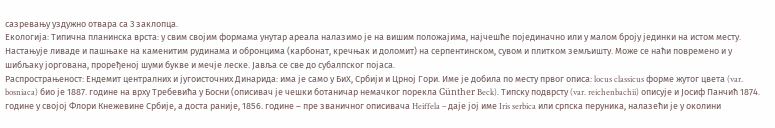сазревању уздужно отвара са 3 заклопца.
Екологија: Типична планинска врста: у свим својим формама унутар ареала налазимо је на вишим положајима, најчешће појединачно или у малом броју јединки на истом месту. Настањује ливаде и пашњаке на каменитим рудинама и обронцима (карбонат, кречњак и доломит) на серпентинском, сувом и плитком земљишту. Може се наћи повремено и у шибљаку јоргована, проређеној шуми букве и мечје леске. Јавља се све до субалпског појаса.
Распрострањеност: Ендемит централних и југоисточних Динарида: има је само у БиХ, Србији и Црној Гори. Име је добила по месту првог описа: locus classicus форме жутог цвета (var. bosniaca) био је 1887. године на врху Требевића у Босни (описивач је чешки ботаничар немачког порекла Günther Beck). Типску подврсту (var. reichenbachii) описује и Јосиф Панчић 1874. године у својој Флори Кнежевине Србије, а доста раније, 1856. године – пре званичног описивача Heiffela – даје јој име Iris serbica или српска перуника, налазећи је у околини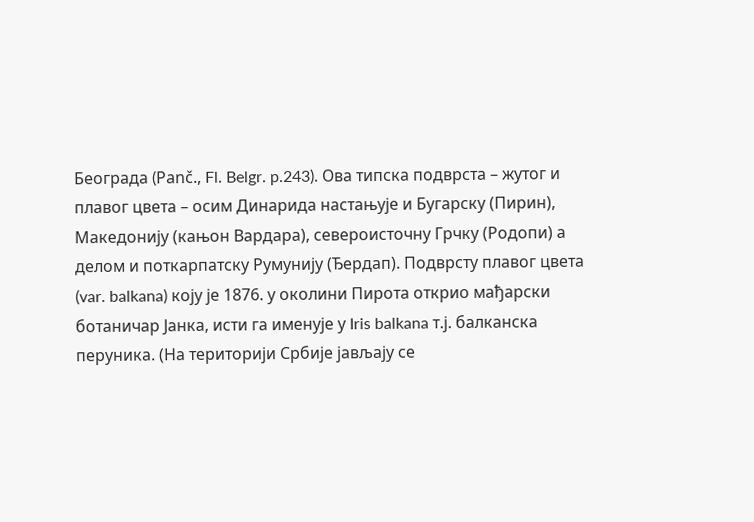Београда (Panč., Fl. Belgr. p.243). Ова типска подврста – жутог и плавог цвета – осим Динарида настањује и Бугарску (Пирин), Македонију (кањон Вардара), североисточну Грчку (Родопи) а делом и поткарпатску Румунију (Ђердап). Подврсту плавог цвета (var. balkana) коју је 1876. у околини Пирота открио мађарски ботаничар Јанка, исти га именује у Iris balkana т.ј. балканска перуника. (На територији Србије јављају се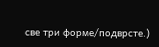све три форме/подврсте.)